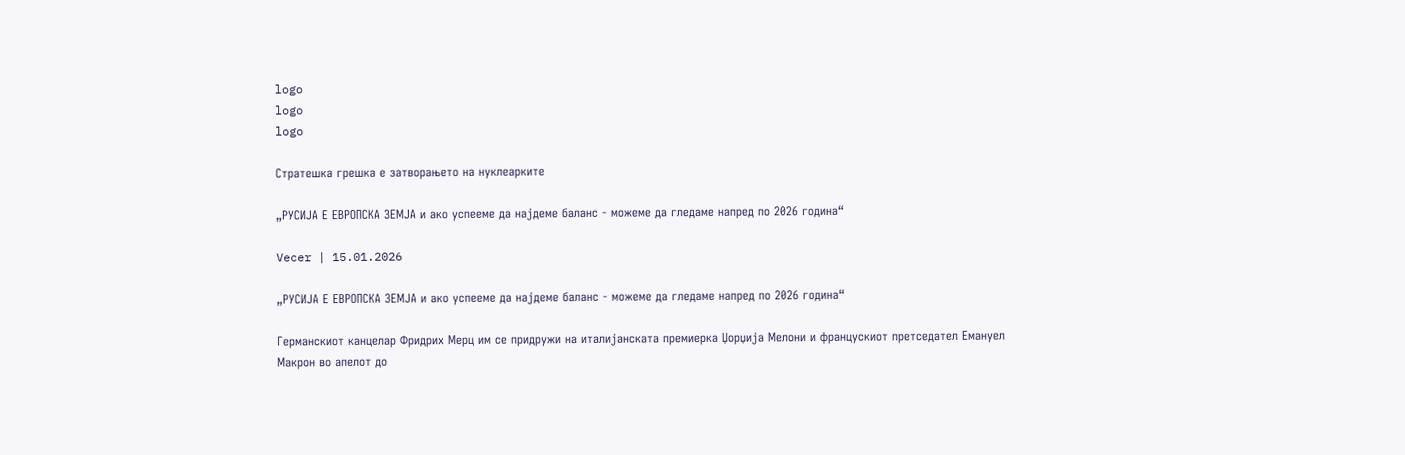logo
logo
logo

Стратешка грешка е затворањето на нуклеарките

„РУСИЈА Е ЕВРОПСКА ЗЕМЈА и ако успееме да најдеме баланс - можеме да гледаме напред по 2026 година“

Vecer | 15.01.2026

„РУСИЈА Е ЕВРОПСКА ЗЕМЈА и ако успееме да најдеме баланс - можеме да гледаме напред по 2026 година“

Германскиот канцелар Фридрих Мерц им се придружи на италијанската премиерка Џорџија Мелони и францускиот претседател Емануел Макрон во апелот до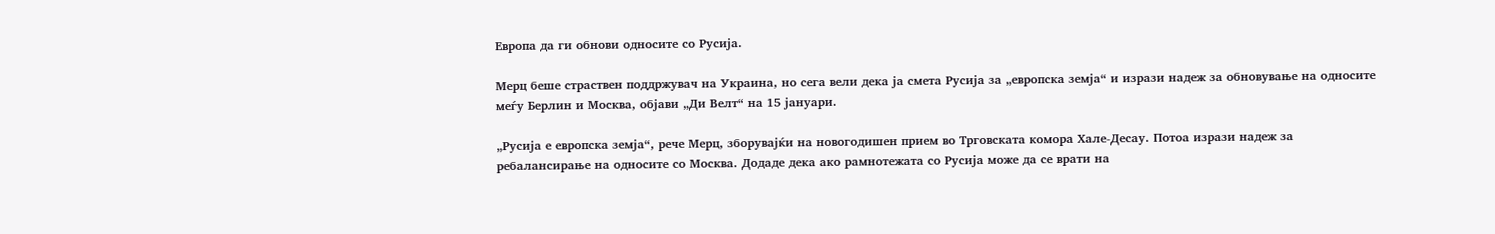Европа да ги обнови односите со Русија.

Мерц беше страствен поддржувач на Украина, но сега вели дека ја смета Русија за „европска земја“ и изрази надеж за обновување на односите меѓу Берлин и Москва, објави „Ди Велт“ на 15 јануари.

„Русија е европска земја“, рече Мерц, зборувајќи на новогодишен прием во Трговската комора Хале-Десау. Потоа изрази надеж за ребалансирање на односите со Москва. Додаде дека ако рамнотежата со Русија може да се врати на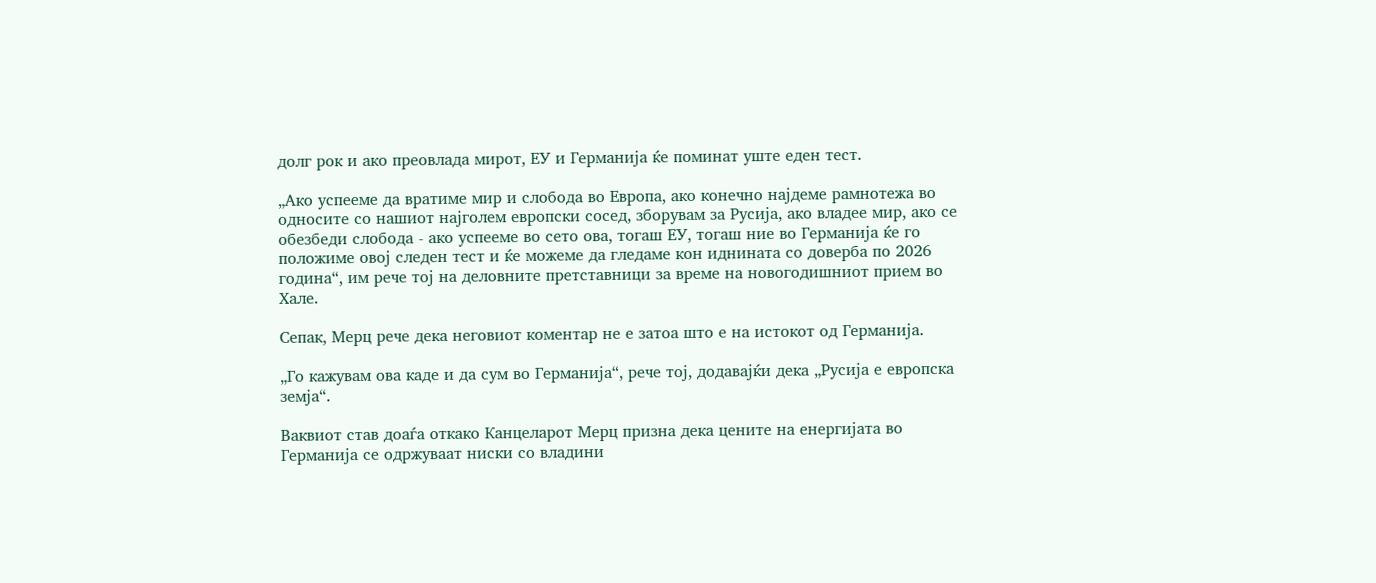долг рок и ако преовлада мирот, ЕУ и Германија ќе поминат уште еден тест.

„Ако успееме да вратиме мир и слобода во Европа, ако конечно најдеме рамнотежа во односите со нашиот најголем европски сосед, зборувам за Русија, ако владее мир, ако се обезбеди слобода - ако успееме во сето ова, тогаш ЕУ, тогаш ние во Германија ќе го положиме овој следен тест и ќе можеме да гледаме кон иднината со доверба по 2026 година“, им рече тој на деловните претставници за време на новогодишниот прием во Хале.

Сепак, Мерц рече дека неговиот коментар не е затоа што е на истокот од Германија.

„Го кажувам ова каде и да сум во Германија“, рече тој, додавајќи дека „Русија е европска земја“.

Ваквиот став доаѓа откако Канцеларот Мерц призна дека цените на енергијата во Германија се одржуваат ниски со владини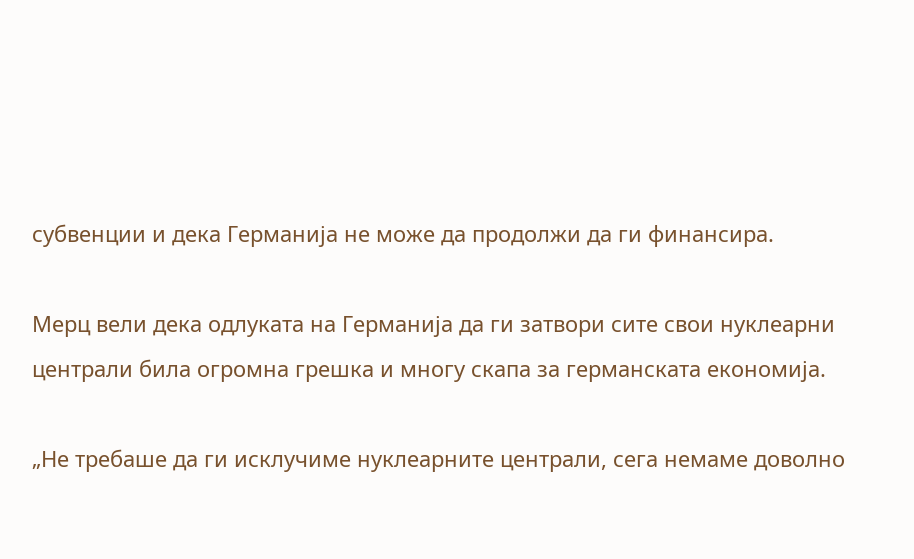субвенции и дека Германија не може да продолжи да ги финансира.

Мерц вели дека одлуката на Германија да ги затвори сите свои нуклеарни централи била огромна грешка и многу скапа за германската економија.

„Не требаше да ги исклучиме нуклеарните централи, сега немаме доволно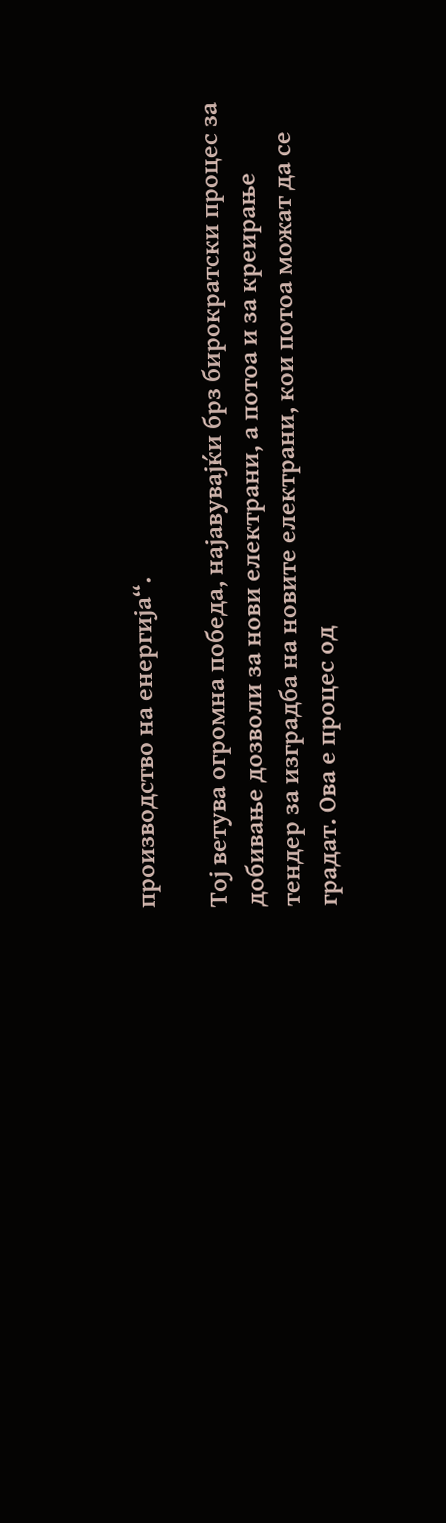производство на енергија“.

Тој ветува огромна победа, најавувајќи брз бирократски процес за добивање дозволи за нови електрани, а потоа и за креирање тендер за изградба на новите електрани, кои потоа можат да се градат. Ова е процес од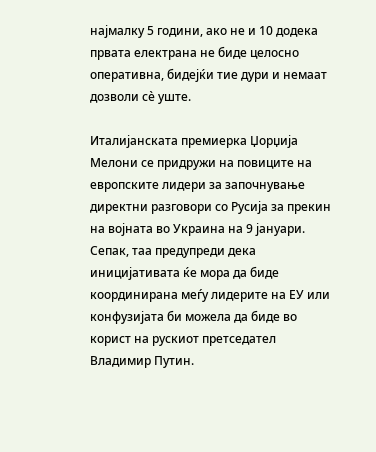најмалку 5 години, ако не и 10 додека првата електрана не биде целосно оперативна, бидејќи тие дури и немаат дозволи сè уште.

Италијанската премиерка Џорџија Мелони се придружи на повиците на европските лидери за започнување директни разговори со Русија за прекин на војната во Украина на 9 јануари. Сепак, таа предупреди дека иницијативата ќе мора да биде координирана меѓу лидерите на ЕУ или конфузијата би можела да биде во корист на рускиот претседател Владимир Путин.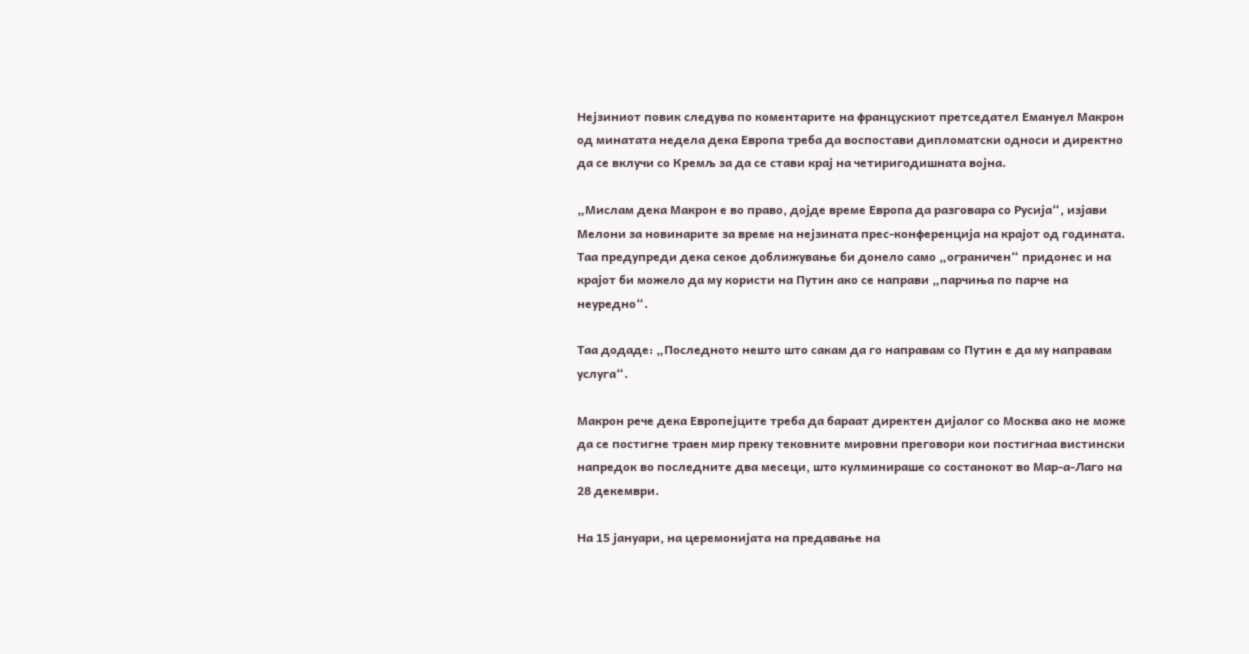Нејзиниот повик следува по коментарите на францускиот претседател Емануел Макрон од минатата недела дека Европа треба да воспостави дипломатски односи и директно да се вклучи со Кремљ за да се стави крај на четиригодишната војна.

„Мислам дека Макрон е во право, дојде време Европа да разговара со Русија“, изјави Мелони за новинарите за време на нејзината прес-конференција на крајот од годината. Таа предупреди дека секое доближување би донело само „ограничен“ придонес и на крајот би можело да му користи на Путин ако се направи „парчиња по парче на неуредно“.

Таа додаде: „Последното нешто што сакам да го направам со Путин е да му направам услуга“.

Макрон рече дека Европејците треба да бараат директен дијалог со Москва ако не може да се постигне траен мир преку тековните мировни преговори кои постигнаа вистински напредок во последните два месеци, што кулминираше со состанокот во Мар-а-Лаго на 28 декември.

На 15 јануари, на церемонијата на предавање на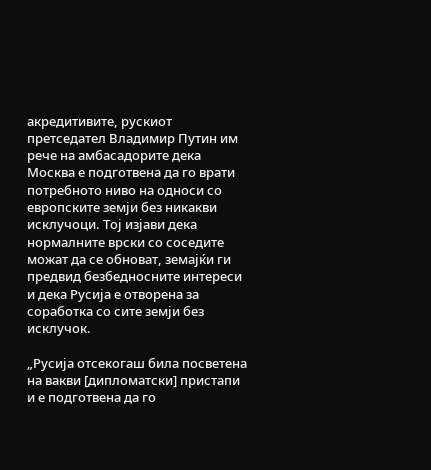акредитивите, рускиот претседател Владимир Путин им рече на амбасадорите дека Москва е подготвена да го врати потребното ниво на односи со европските земји без никакви исклучоци. Тој изјави дека нормалните врски со соседите можат да се обноват, земајќи ги предвид безбедносните интереси и дека Русија е отворена за соработка со сите земји без исклучок.

„Русија отсекогаш била посветена на вакви [дипломатски] пристапи и е подготвена да го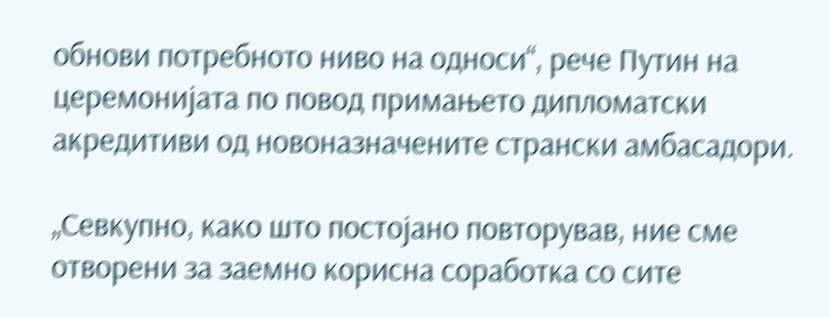обнови потребното ниво на односи“, рече Путин на церемонијата по повод примањето дипломатски акредитиви од новоназначените странски амбасадори.

„Севкупно, како што постојано повторував, ние сме отворени за заемно корисна соработка со сите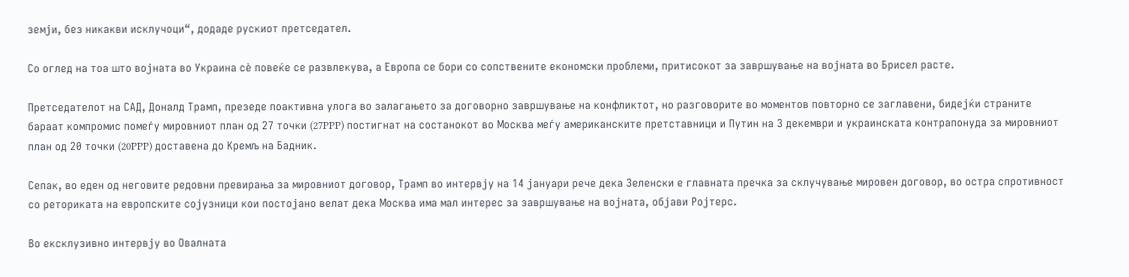земји, без никакви исклучоци“, додаде рускиот претседател.

Со оглед на тоа што војната во Украина сè повеќе се развлекува, а Европа се бори со сопствените економски проблеми, притисокот за завршување на војната во Брисел расте.

Претседателот на САД, Доналд Трамп, презеде поактивна улога во залагањето за договорно завршување на конфликтот, но разговорите во моментов повторно се заглавени, бидејќи страните бараат компромис помеѓу мировниот план од 27 точки (27PPP) постигнат на состанокот во Москва меѓу американските претставници и Путин на 3 декември и украинската контрапонуда за мировниот план од 20 точки (20PPP) доставена до Кремљ на Бадник.

Сепак, во еден од неговите редовни превирања за мировниот договор, Трамп во интервју на 14 јануари рече дека Зеленски е главната пречка за склучување мировен договор, во остра спротивност со реториката на европските сојузници кои постојано велат дека Москва има мал интерес за завршување на војната, објави Ројтерс.

Во ексклузивно интервју во Овалната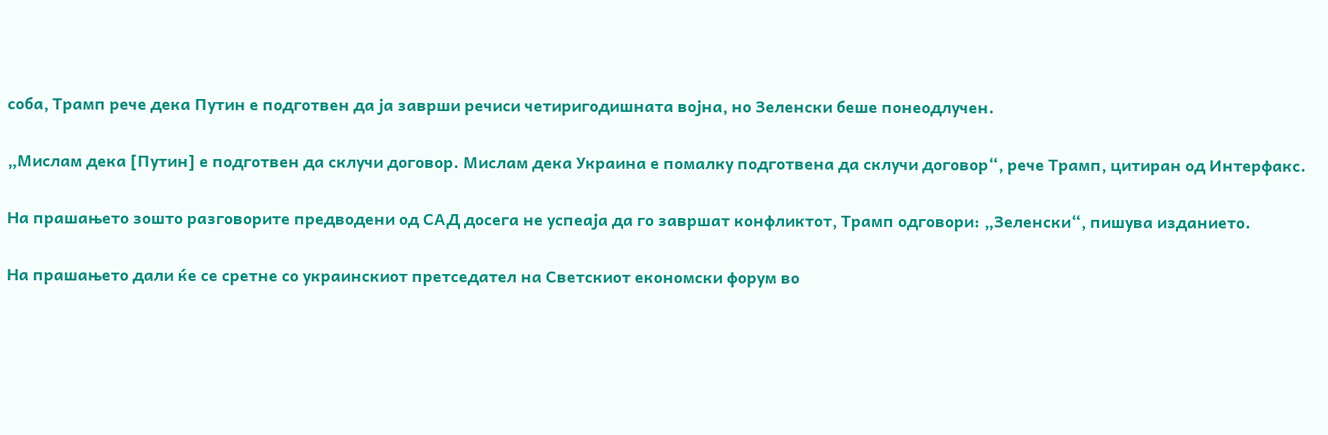соба, Трамп рече дека Путин е подготвен да ја заврши речиси четиригодишната војна, но Зеленски беше понеодлучен.

„Мислам дека [Путин] е подготвен да склучи договор. Мислам дека Украина е помалку подготвена да склучи договор“, рече Трамп, цитиран од Интерфакс.

На прашањето зошто разговорите предводени од САД досега не успеаја да го завршат конфликтот, Трамп одговори: „Зеленски“, пишува изданието.

На прашањето дали ќе се сретне со украинскиот претседател на Светскиот економски форум во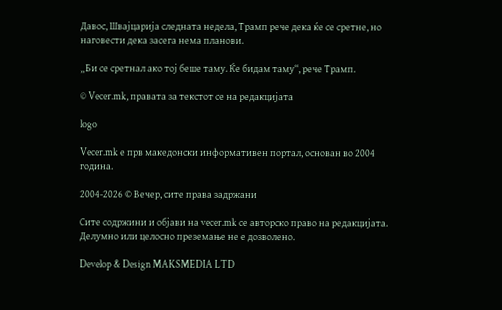Давос, Швајцарија следната недела, Трамп рече дека ќе се сретне, но наговести дека засега нема планови.

„Би се сретнал ако тој беше таму. Ќе бидам таму“, рече Трамп.

© Vecer.mk, правата за текстот се на редакцијата

logo

Vecer.mk е прв македонски информативен портал, основан во 2004 година.

2004-2026 © Вечер, сите права задржани

Сите содржини и објави на vecer.mk се авторско право на редакцијата. Делумно или целосно преземање не е дозволено.

Develop & Design MAKSMEDIA LTD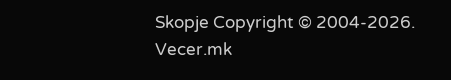Skopje Copyright © 2004-2026. Vecer.mk